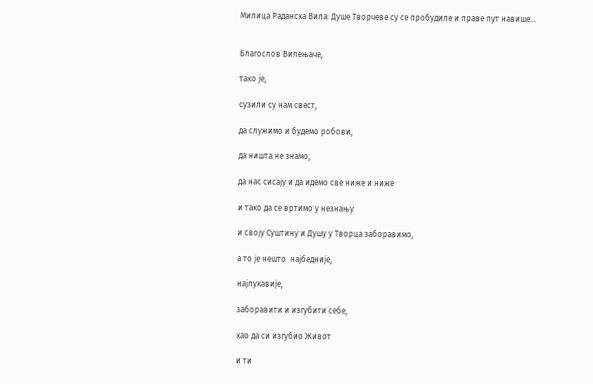Милица Раданска Вила: Душе Творчеве су се пробудиле и праве пут навише…


Благослов Вилењаче,

тако је,

сузили су нам свест,

да служимо и будемо робови,

да ништа не знамо,

да нас сисају и да идемо све ниже и ниже

и тако да се вртимо у незнању

и своју Суштину и Душу у Творца заборавимо,

а то је нешто  најбедније,

најлукавије,

заборавити и изгубити себе,

као да си изгубио Живот

и ти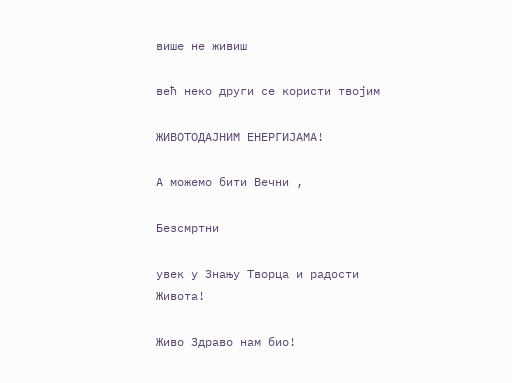више не живиш

већ неко други се користи твојим

ЖИВОТОДАЈНИМ ЕНЕРГИЈАМА!

А можемо бити Вечни ,

Безсмртни

увек у Знању Творца и радости Живота!

Живо Здраво нам био!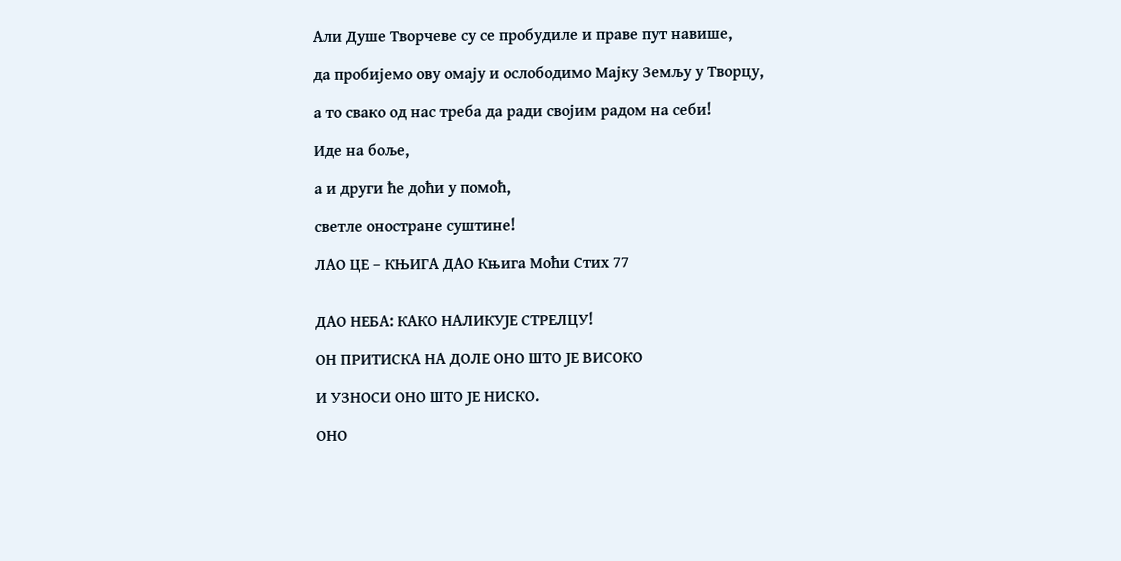Али Душе Творчеве су се пробудиле и праве пут навише,

да пробијемо ову омају и ослободимо Мајку Земљу у Творцу,

а то свако од нас треба да ради својим радом на себи!

Иде на боље,

а и други ће доћи у помоћ,

светле оностране суштине!

ЛАО ЦЕ – КЊИГА ДАО Књига Моћи Стих 77


ДАО НЕБА: КАКО НАЛИКУЈЕ СТРЕЛЦУ!

ОН ПРИТИСКА НА ДОЛЕ ОНО ШТО ЈЕ ВИСОКО

И УЗНОСИ ОНО ШТО ЈЕ НИСКО.

ОНО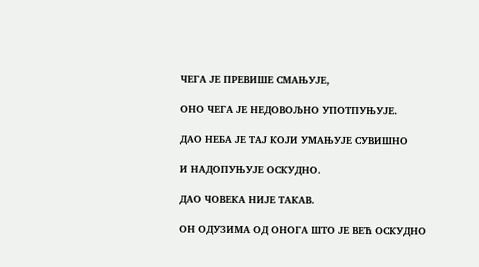ЧЕГА ЈЕ ПРЕВИШЕ СМАЊУЈЕ,

ОНО ЧЕГА ЈЕ НЕДОВОЉНО УПОТПУЊУЈЕ.

ДАО НЕБА ЈЕ ТАЈ КОЈИ УМАЊУЈЕ СУВИШНО

И НАДОПУЊУЈЕ ОСКУДНО.

ДАО ЧОВЕКА НИЈЕ ТАКАВ.

ОН ОДУЗИМА ОД ОНОГА ШТО ЈЕ ВЕЋ ОСКУДНО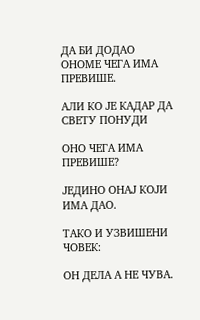ДА БИ ДОДАО ОНОМЕ ЧЕГА ИМА ПРЕВИШЕ.

АЛИ КО ЈЕ КАДАР ДА СВЕТУ ПОНУДИ

ОНО ЧЕГА ИМА ПРЕВИШЕ?

ЈЕДИНО ОНАЈ КОЈИ ИМА ДАО.

ТАКО И УЗВИШЕНИ ЧОВЕК:

ОН ДЕЛА А НЕ ЧУВА.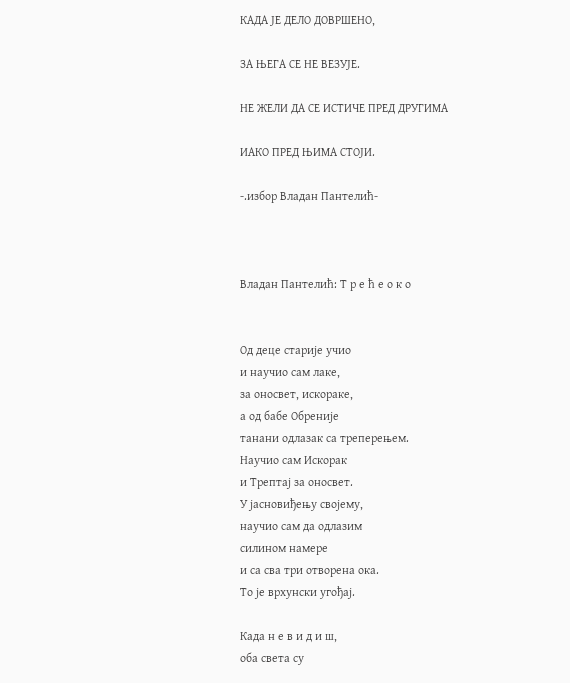КАДА ЈЕ ДЕЛО ДОВРШЕНО,

ЗА ЊЕГА СЕ НЕ ВЕЗУЈЕ.

НЕ ЖЕЛИ ДА СЕ ИСТИЧЕ ПРЕД ДРУГИМА

ИАКО ПРЕД ЊИМА СТОЈИ.

-.избор Владан Пантелић-



Владан Пантелић: Т р е ћ е о к о


Од деце старије учио
и научио сам лаке,
за оносвет, искораке,
а од бабе Обреније
танани одлазак са треперењем.
Научио сам Искорак
и Трептај за оносвет.
У јасновиђењу својему,
научио сам да одлазим
силином намере
и са сва три отворена ока.
То је врхунски угођај.

Када н е в и д и ш,
оба света су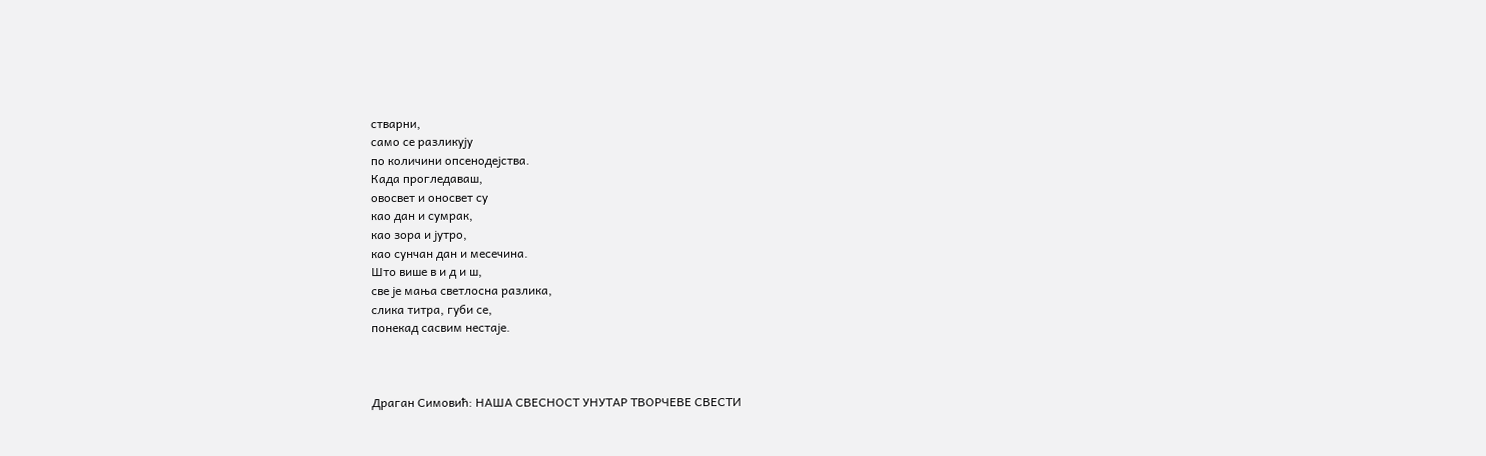стварни,
само се разликују
по количини опсенодејства.
Када прогледаваш,
овосвет и оносвет су
као дан и сумрак,
као зора и јутро,
као сунчан дан и месечина.
Што више в и д и ш,
све је мања светлосна разлика,
слика титра, губи се,
понекад сасвим нестаје.



Драган Симовић: НАША СВЕСНОСТ УНУТАР ТВОРЧЕВЕ СВЕСТИ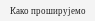Како проширујемо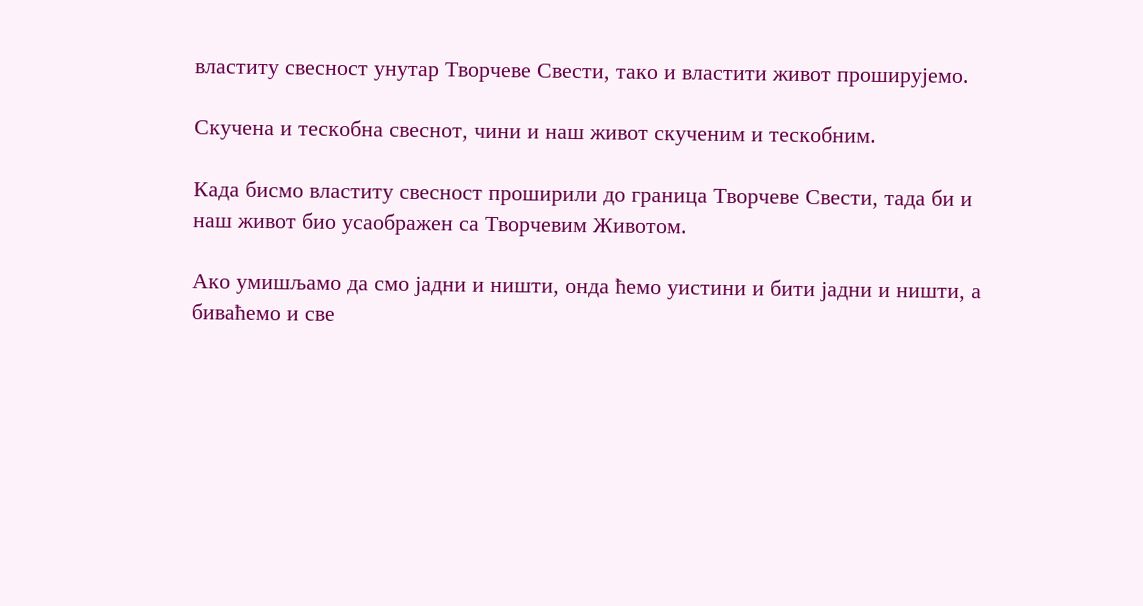властиту свесност унутар Творчеве Свести, тако и властити живот проширујемо.

Скучена и тескобна свеснот, чини и наш живот скученим и тескобним.

Када бисмо властиту свесност проширили до граница Творчеве Свести, тада би и наш живот био усаображен са Творчевим Животом.

Ако умишљамо да смо јадни и ништи, онда ћемо уистини и бити јадни и ништи, а биваћемо и све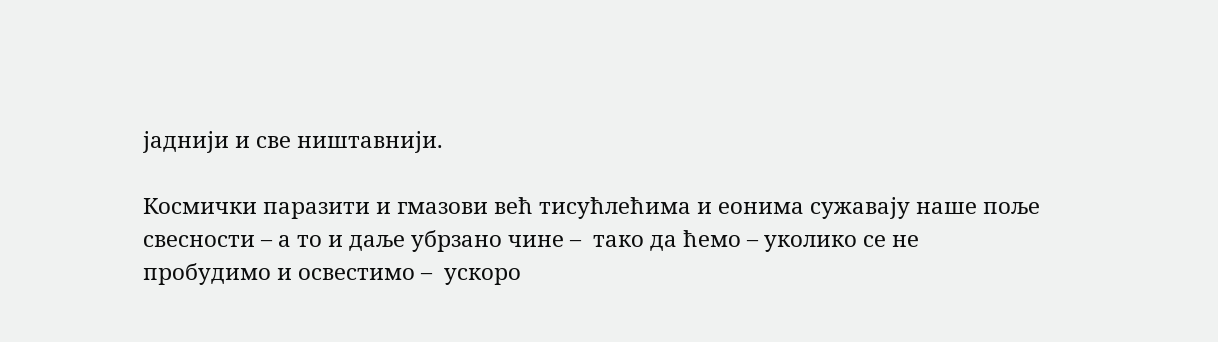јаднији и све ништавнији.

Космички паразити и гмазови већ тисућлећима и еонима сужавају наше поље свесности – а то и даље убрзано чине –  тако да ћемо – уколико се не пробудимо и освестимо –  ускоро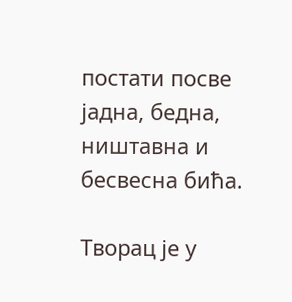постати посве јадна, бедна, ништавна и бесвесна бића.

Творац је у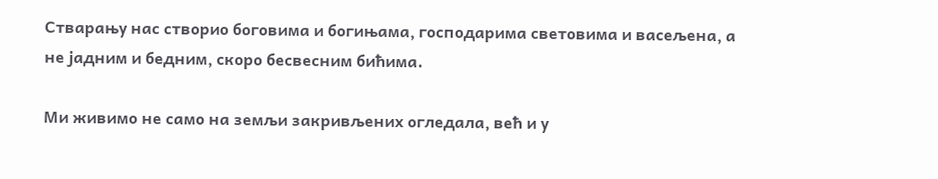Стварању нас створио боговима и богињама, господарима световима и васељена, а не јадним и бедним, скоро бесвесним бићима.

Ми живимо не само на земљи закривљених огледала, већ и у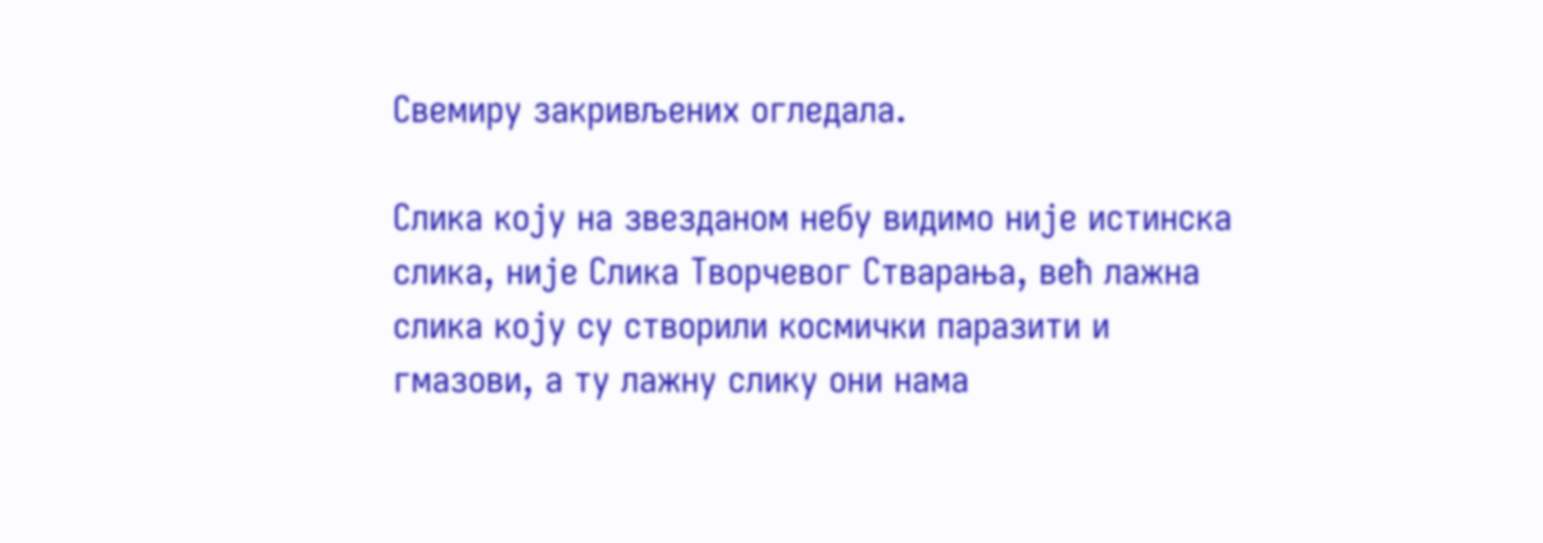Свемиру закривљених огледала.

Слика коју на звезданом небу видимо није истинска слика, није Слика Творчевог Стварања, већ лажна слика коју су створили космички паразити и гмазови, а ту лажну слику они нама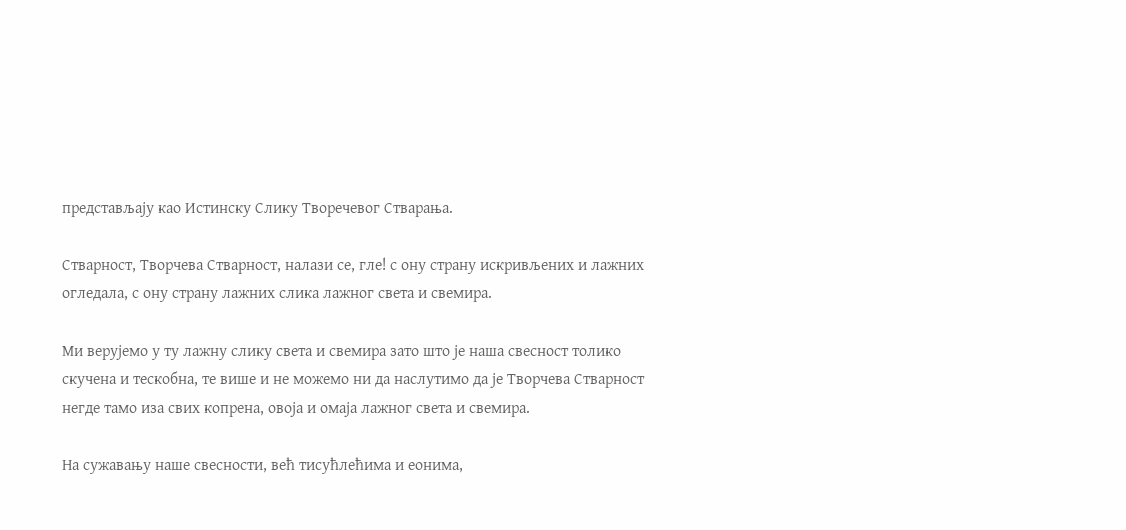представљају као Истинску Слику Творечевог Стварања.

Стварност, Творчева Стварност, налази се, гле! с ону страну искривљених и лажних огледала, с ону страну лажних слика лажног света и свемира.

Ми верујемо у ту лажну слику света и свемира зато што је наша свесност толико скучена и тескобна, те више и не можемо ни да наслутимо да је Творчева Стварност негде тамо иза свих копрена, овоја и омаја лажног света и свемира.

На сужавању наше свесности, већ тисућлећима и еонима,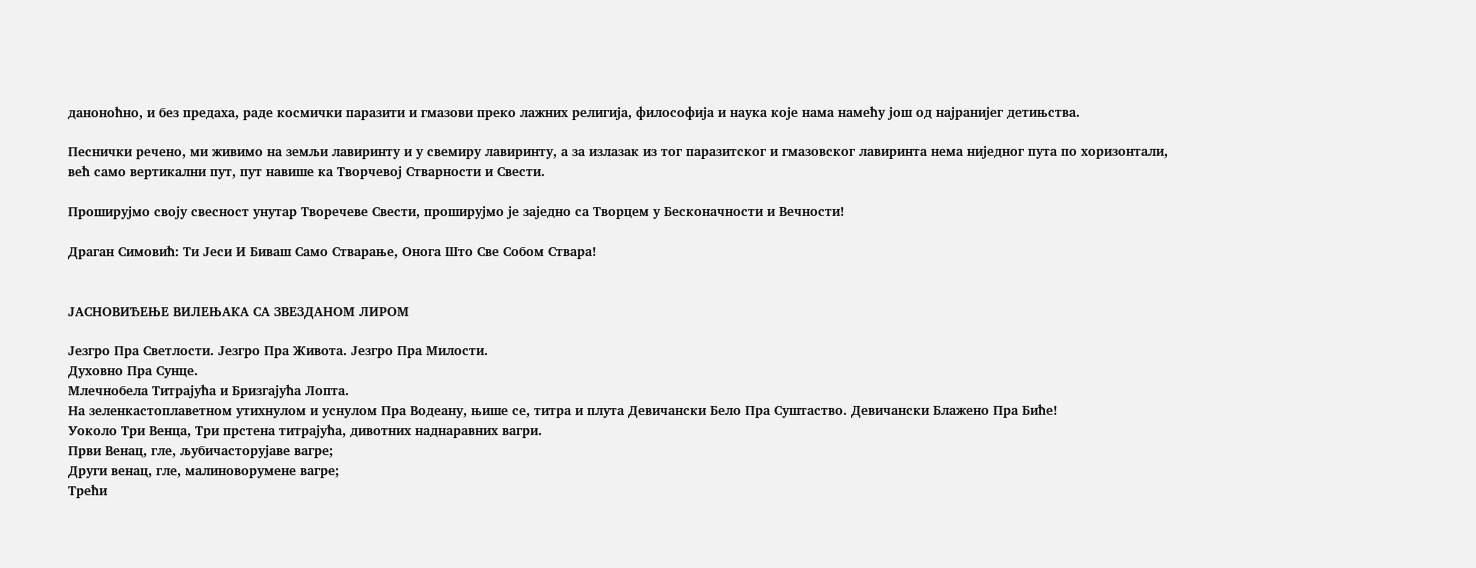даноноћно, и без предаха, раде космички паразити и гмазови преко лажних религија, философија и наука које нама намећу још од најранијег детињства.

Песнички речено, ми живимо на земљи лавиринту и у свемиру лавиринту, а за излазак из тог паразитског и гмазовског лавиринта нема ниједног пута по хоризонтали, већ само вертикални пут, пут навише ка Творчевој Стварности и Свести.

Проширујмо своју свесност унутар Творечеве Свести, проширујмо је заједно са Творцем у Бесконачности и Вечности!

Драган Симовић: Ти Јеси И Биваш Само Стварање, Онога Што Све Собом Ствара!


ЈАСНОВИЂЕЊЕ ВИЛЕЊАКА СА ЗВЕЗДАНОМ ЛИРОМ

Језгро Пра Светлости. Језгро Пра Живота. Језгро Пра Милости.
Духовно Пра Сунце.
Млечнобела Титрајућа и Бризгајућа Лопта.
На зеленкастоплаветном утихнулом и уснулом Пра Водеану, њише се, титра и плута Девичански Бело Пра Суштаство. Девичански Блажено Пра Биће!
Уоколо Три Венца, Три прстена титрајућа, дивотних наднаравних вагри.
Први Венац, гле, љубичасторујаве вагре;
Други венац, гле, малиноворумене вагре;
Трећи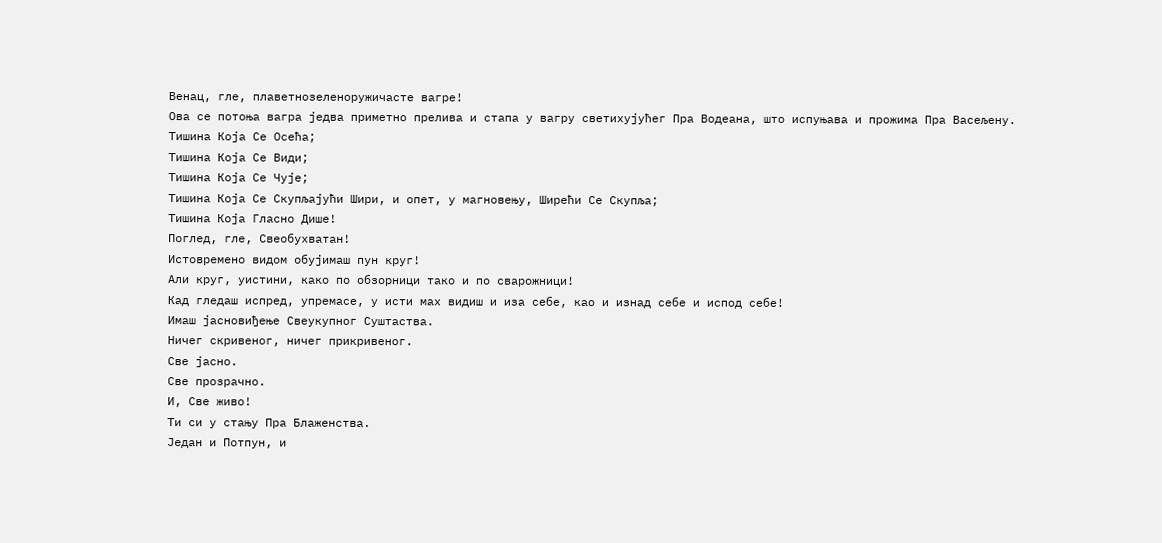Венац, гле, плаветнозеленоружичасте вагре!
Ова се потоња вагра једва приметно прелива и стапа у вагру светихујућег Пра Водеана, што испуњава и прожима Пра Васељену.
Тишина Која Се Осећа;
Тишина Која Се Види;
Тишина Која Се Чује;
Тишина Која Се Скупљајући Шири, и опет, у магновењу, Ширећи Се Скупља;
Тишина Која Гласно Дише!
Поглед, гле, Свеобухватан!
Истовремено видом обујимаш пун круг!
Али круг, уистини, како по обзорници тако и по сварожници!
Кад гледаш испред, упремасе, у исти мах видиш и иза себе, као и изнад себе и испод себе!
Имаш јасновиђење Свеукупног Суштаства.
Ничег скривеног, ничег прикривеног.
Све јасно.
Све прозрачно.
И, Све живо!
Ти си у стању Пра Блаженства.
Један и Потпун, и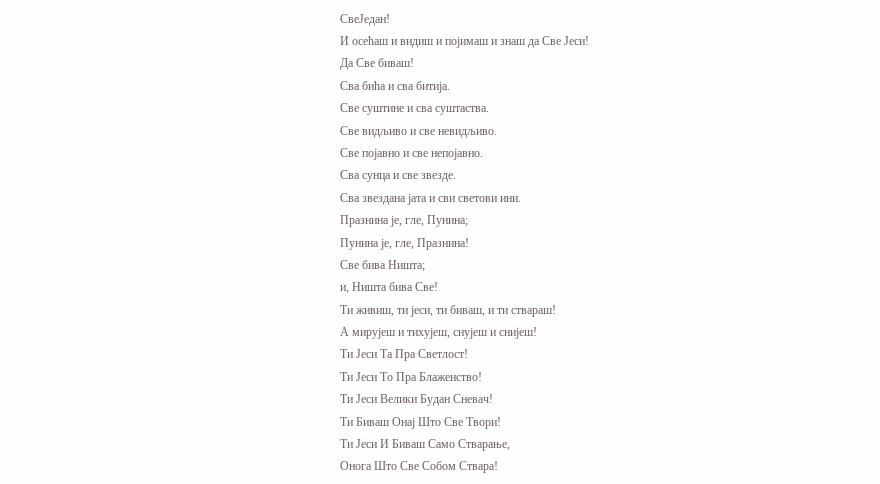СвеЈедан!
И осећаш и видиш и појимаш и знаш да Све Јеси!
Да Све биваш!
Сва бића и сва битија.
Све суштине и сва суштаства.
Све видљиво и све невидљиво.
Све појавно и све непојавно.
Сва сунца и све звезде.
Сва звездана јата и сви светови ини.
Празнина је, гле, Пунина;
Пунина је, гле, Празнина!
Све бива Ништа;
и, Ништа бива Све!
Ти живиш, ти јеси, ти биваш, и ти ствараш!
А мирујеш и тихујеш, снујеш и снијеш!
Ти Јеси Та Пра Светлост!
Ти Јеси То Пра Блаженство!
Ти Јеси Велики Будан Сневач!
Ти Биваш Онај Што Све Твори!
Ти Јеси И Биваш Само Стварање,
Онога Што Све Собом Ствара!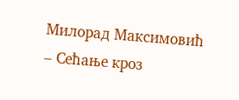Милорад Максимовић – Сећање кроз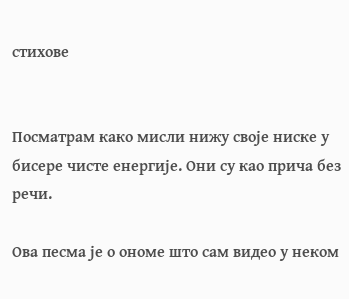стихове


Посматрам како мисли нижу своје ниске у бисере чисте енергије. Они су као прича без речи.

Ова песма је о ономе што сам видео у неком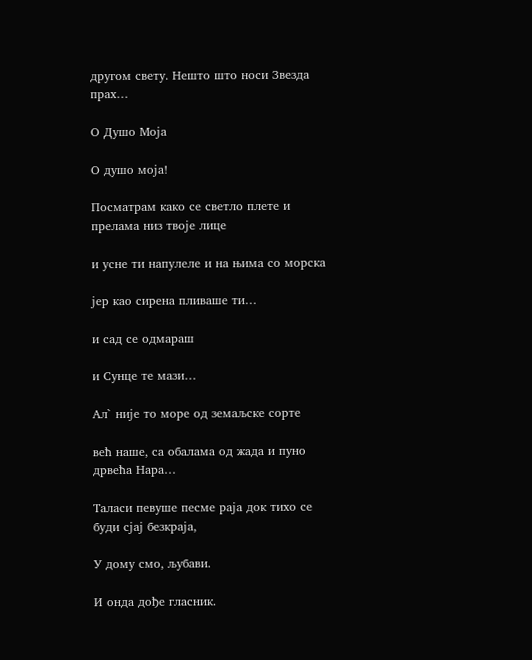другом свету. Нешто што носи Звезда прах…

О Душо Моја

О душо моја!

Посматрам како се светло плете и прелама низ твоје лице

и усне ти напулеле и на њима со морска

јер као сирена пливаше ти…

и сад се одмараш

и Сунце те мази…

Ал` није то море од земаљске сорте

већ наше, са обалама од жада и пуно дрвећа Нара…

Таласи певуше песме раја док тихо се буди сјај безкраја,

У дому смо, љубави.

И онда дође гласник.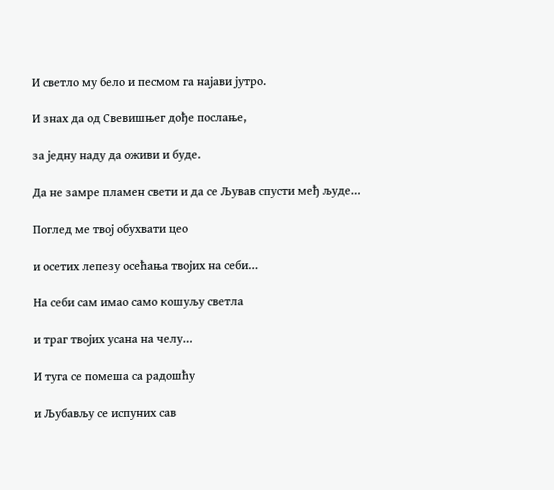И светло му бело и песмом га најави јутро.

И знах да од Свевишњег дође послање,

за једну наду да оживи и буде.

Да не замре пламен свети и да се Љував спусти међ људе…

Поглед ме твој обухвати цео

и осетих лепезу осећања твојих на себи…

На себи сам имао само кошуљу светла

и траг твојих усана на челу…

И туга се помеша са радошћу

и Љубављу се испуних сав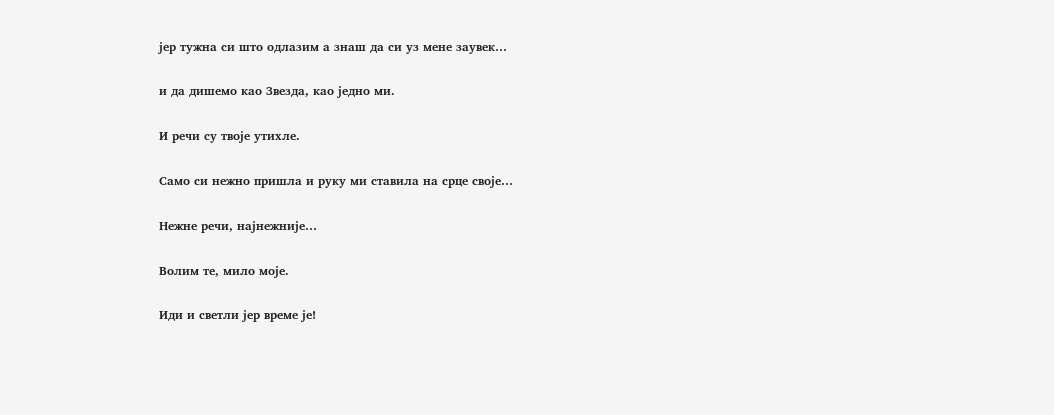јер тужна си што одлазим а знаш да си уз мене заувек…

и да дишемо као Звезда, као једно ми.

И речи су твоје утихле.

Само си нежно пришла и руку ми ставила на срце своје…

Нежне речи, најнежније…

Волим те, мило моје.

Иди и светли јер време је!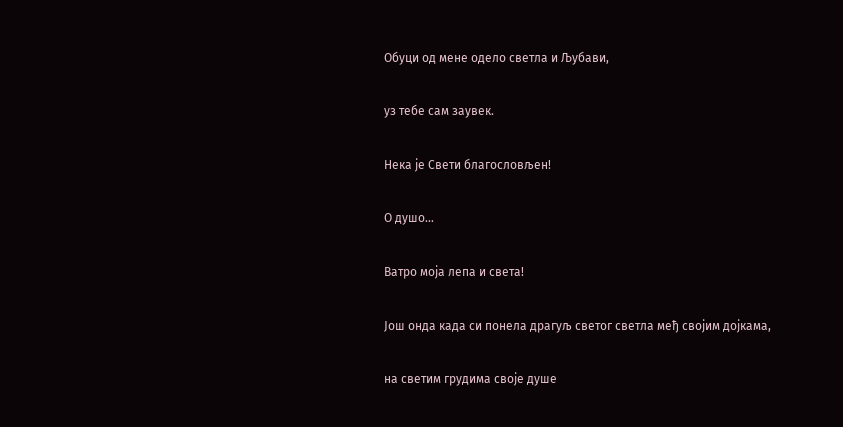Обуци од мене одело светла и Љубави,

уз тебе сам заувек.

Нека је Свети благословљен!

О душо…

Ватро моја лепа и света!

Још онда када си понела драгуљ светог светла међ својим дојкама,

на светим грудима своје душе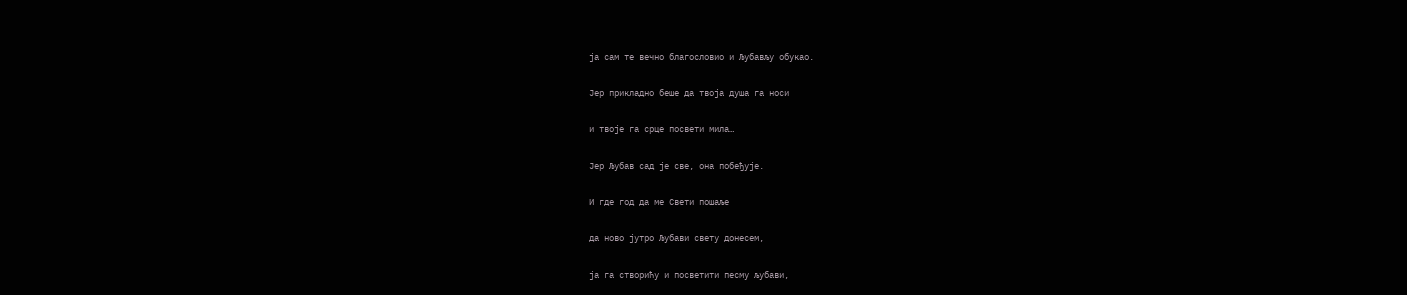ја сам те вечно благословио и Љубављу обукао.

Јер прикладно беше да твоја душа га носи

и твоје га срце посвети мила…

Јер Љубав сад је све, она побеђује.

И где год да ме Свети пошаље

да ново јутро Љубави свету донесем,

ја га створићу и посветити песму љубави,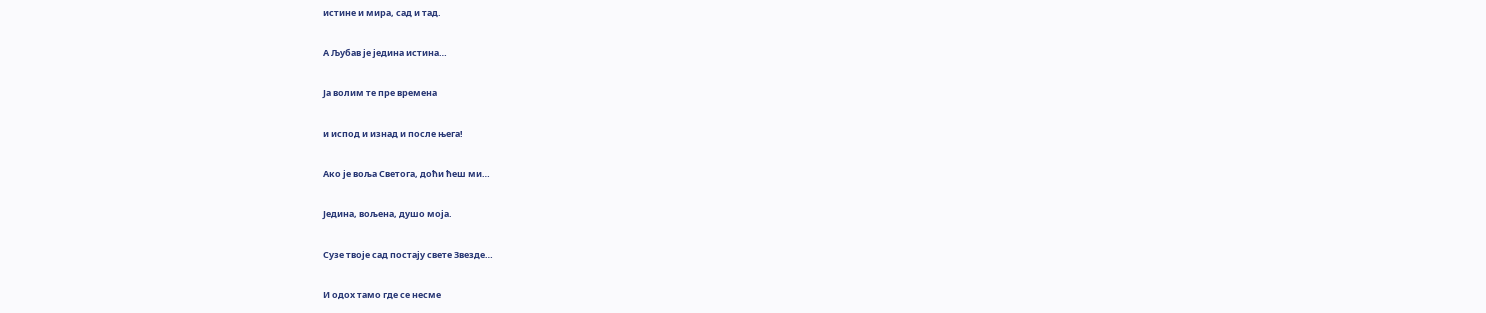истине и мира, сад и тад.

А Љубав је једина истина…

Ја волим те пре времена

и испод и изнад и после њега!

Ако је воља Светога, доћи ћеш ми…

Једина, вољена, душо моја.

Сузе твоје сад постају свете Звезде…

И одох тамо где се несме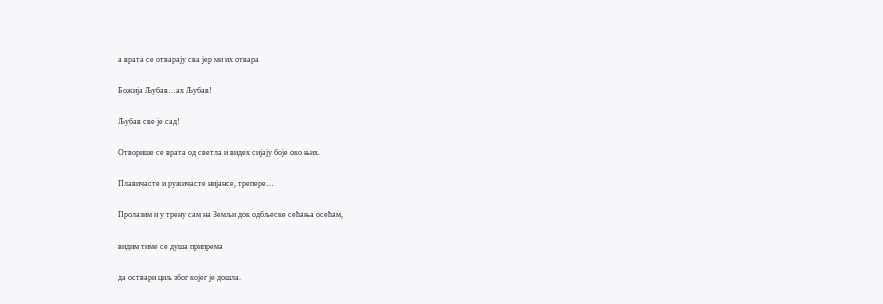а врата се отварају сва јер ми их отвара

Божија Љубав…ах Љубав!

Љубав све је сад!

Отворише се врата од светла и видех сијају боје око њих.

Плавичасте и ружичасте нијансе, трепере…

Пролазим и у трену сам на Земљи док одбљеске сећања осећам,

видим тиме се душа припрема

да оствари циљ због којег је дошла.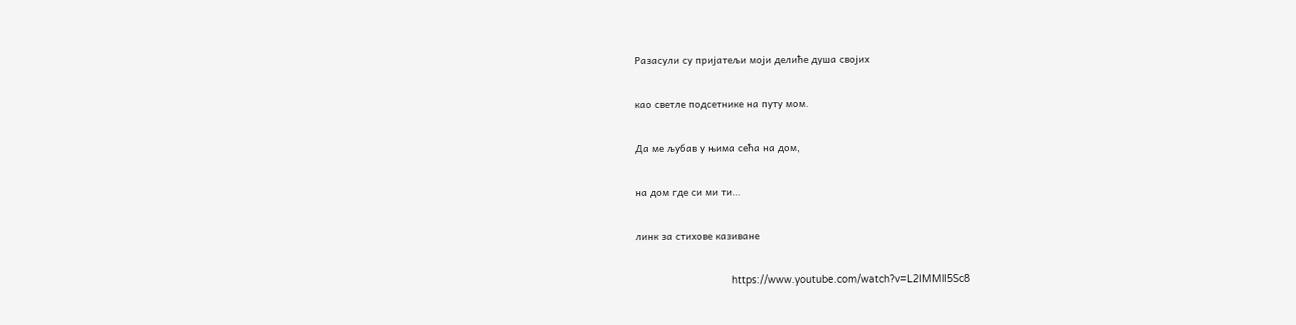Разасули су пријатељи моји делиће душа својих

као светле подсетнике на путу мом.

Да ме љубав у њима сећа на дом,

на дом где си ми ти…

линк за стихове казиване

                                https://www.youtube.com/watch?v=L2IMMlI5Sc8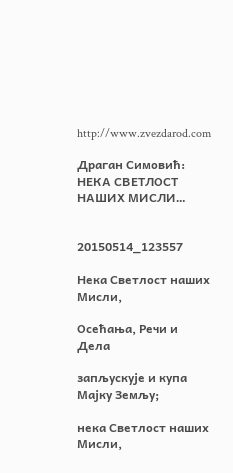http://www.zvezdarod.com

Драган Симовић: НЕКА СВЕТЛОСТ НАШИХ МИСЛИ…


20150514_123557

Нека Светлост наших Мисли,

Осећања, Речи и Дела

запљускује и купа Мајку Земљу;

нека Светлост наших Мисли,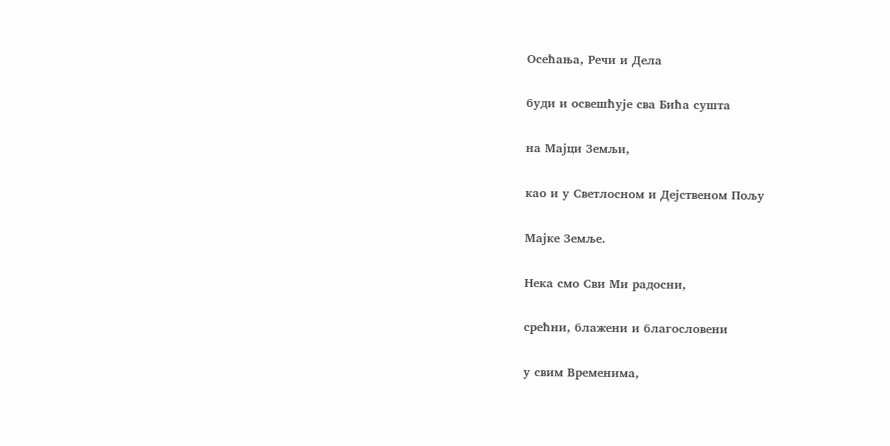Осећања, Речи и Дела

буди и освешћује сва Бића сушта

на Мајци Земљи,

као и у Светлосном и Дејственом Пољу

Мајке Земље.

Нека смо Сви Ми радосни,

срећни, блажени и благословени

у свим Временима,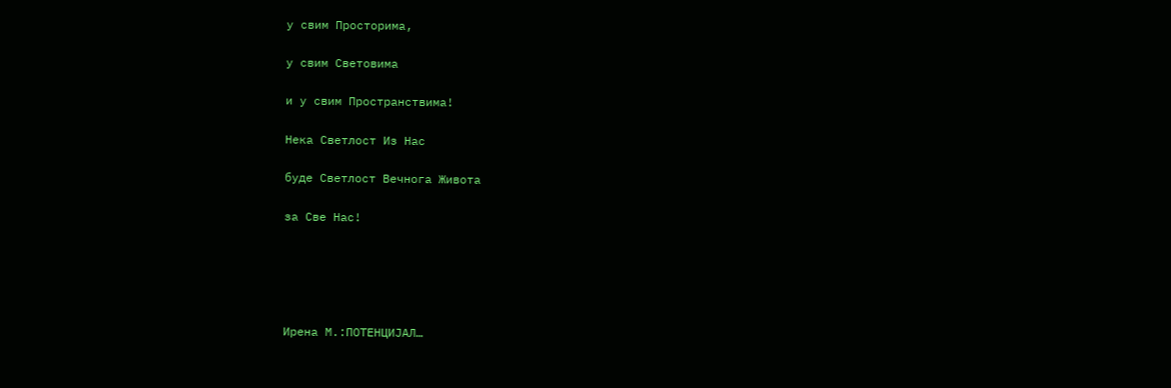у свим Просторима,

у свим Световима

и у свим Пространствима!

Нека Светлост Из Нас

буде Светлост Вечнога Живота

за Све Нас!





Ирена М.:ПОТЕНЦИЈАЛ…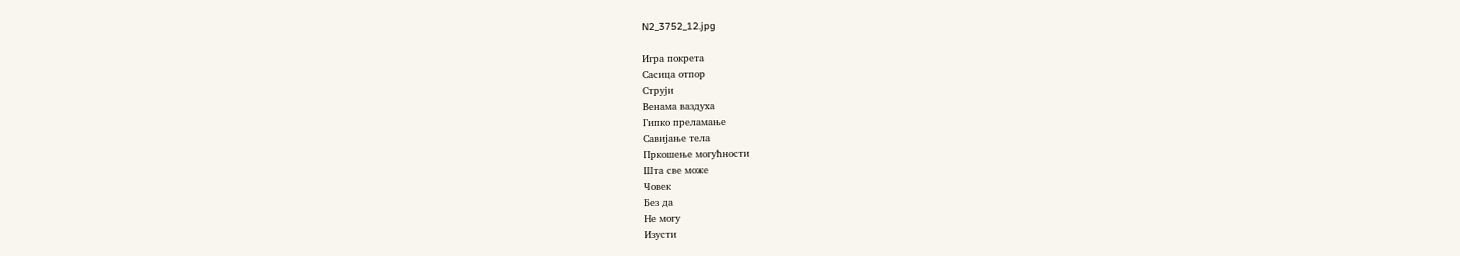N2_3752_12.jpg

Игра покрета
Сасица отпор
Струји
Венама ваздуха
Гипко преламање
Савијање тела
Пркошење могућности
Шта све може
Човек
Без да
Не могу
Изусти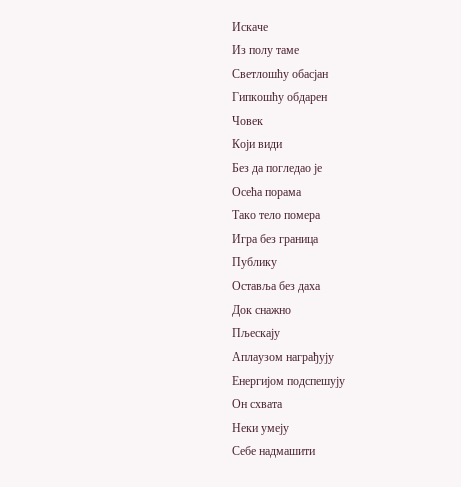Искаче
Из полу таме
Светлошћу обасјан
Гипкошћу обдарен
Човек
Који види
Без да погледао је
Осећа порама
Тако тело помера
Игра без граница
Публику
Оставља без даха
Док снажно
Пљескају
Аплаузом награђују
Енергијом подспешују
Он схвата
Неки умеју
Себе надмашити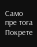Само пре тога
Покрете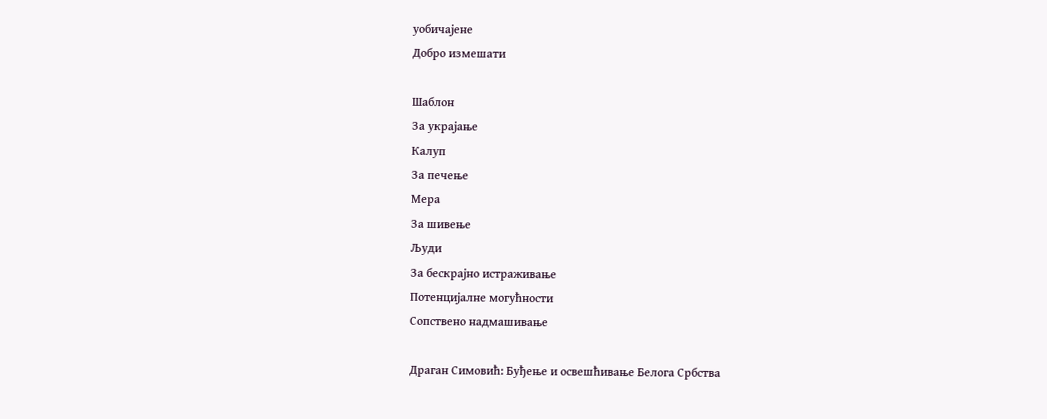уобичајене
Добро измешати

Шаблон
За украјање
Калуп
За печење
Мера
За шивење
Људи
За бескрајно истраживање
Потенцијалне могућности
Сопствено надмашивање

Драган Симовић: Буђење и освешћивање Белога Србства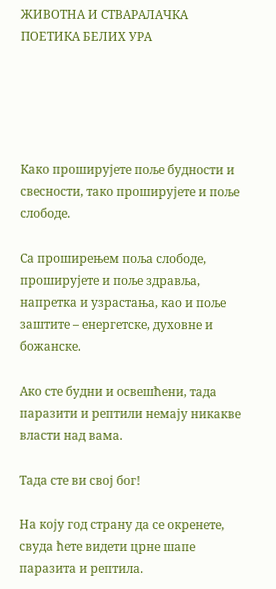ЖИВОТНА И СТВАРАЛАЧКА ПОЕТИКА БЕЛИХ УРА





Како проширујете поље будности и свесности, тако проширујете и поље слободе.

Са проширењем поља слободе, проширујете и поље здравља, напретка и узрастања, као и поље заштите – енергетске, духовне и божанске.

Ако сте будни и освешћени, тада паразити и рептили немају никакве власти над вама.

Тада сте ви свој бог!

На коју год страну да се окренете, свуда ћете видети црне шапе паразита и рептила.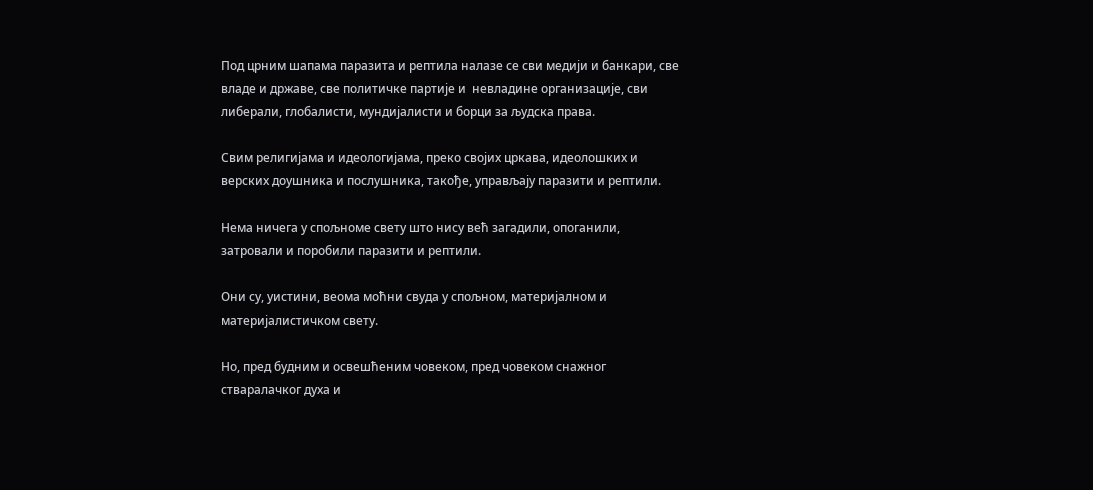Под црним шапама паразита и рептила налазе се сви медији и банкари, све владе и државе, све политичке партије и  невладине организације, сви либерали, глобалисти, мундијалисти и борци за људска права.

Свим религијама и идеологијама, преко својих цркава, идеолошких и верских доушника и послушника, такође, управљају паразити и рептили.

Нема ничега у спољноме свету што нису већ загадили, опоганили, затровали и поробили паразити и рептили.

Они су, уистини, веома моћни свуда у спољном, материјалном и материјалистичком свету.

Но, пред будним и освешћеним човеком, пред човеком снажног стваралачког духа и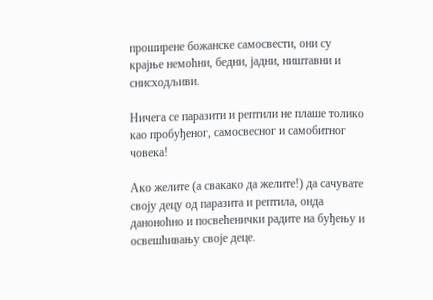проширене божанске самосвести, они су крајње немоћни, бедни, јадни, ништавни и снисходљиви.

Ничега се паразити и рептили не плаше толико као пробуђеног, самосвесног и самобитног човека!

Ако желите (а свакако да желите!) да сачувате своју децу од паразита и рептила, онда даноноћно и посвећенички радите на буђењу и освешћивању своје деце.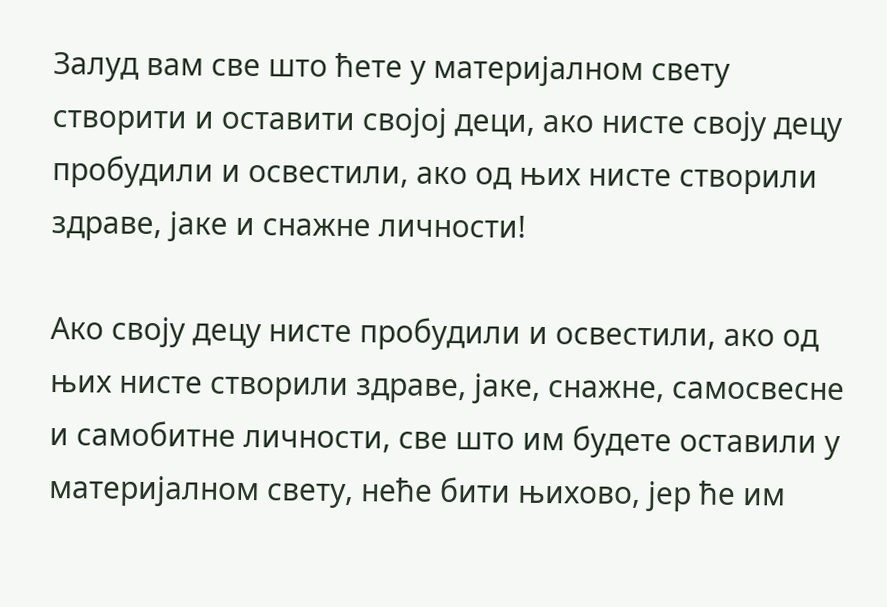Залуд вам све што ћете у материјалном свету створити и оставити својој деци, ако нисте своју децу пробудили и освестили, ако од њих нисте створили здраве, јаке и снажне личности!

Ако своју децу нисте пробудили и освестили, ако од њих нисте створили здраве, јаке, снажне, самосвесне и самобитне личности, све што им будете оставили у материјалном свету, неће бити њихово, јер ће им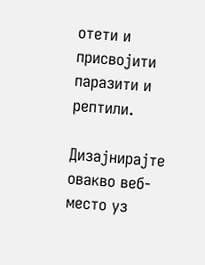отети и присвојити паразити и рептили.

Дизајнирајте овакво веб-место уз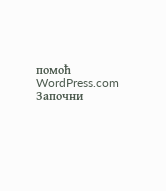помоћ WordPress.com
Започни